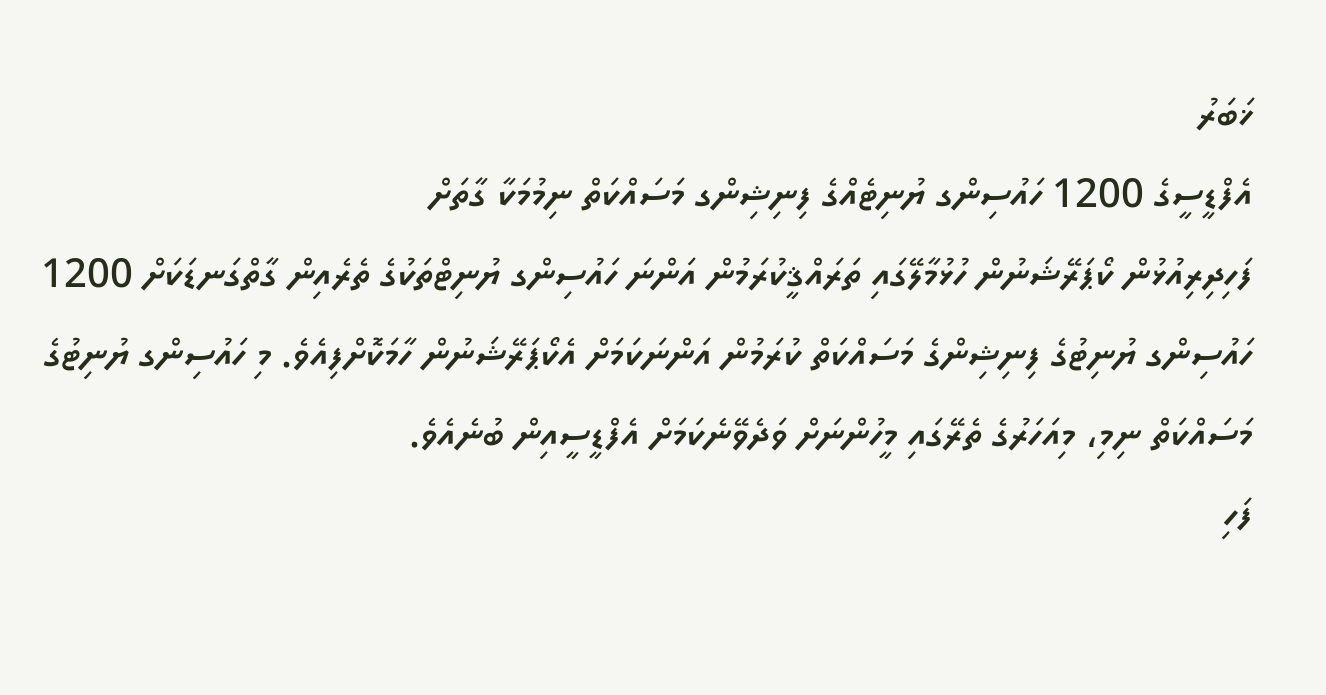ޚަބަރު
އެފްޑީސީގެ 1200 ހައުސިންގ ޔުނިޓެއްގެ ފިނިޝިންގ މަސައްކަތް ނިމުމަކާ ގާތަށް
ފަހިދިރިއުޅުން ކޯޕަރޭޝަނުން ހުޅުމާލޭގައި ތަރައްޤީކުރަމުން އަންނަ ހައުސިންގ ޔުނިޓްތަކުގެ ތެރެއިން ގާތްގަނޑަކަށް 1200 ހައުސިންގ ޔުނިޓުގެ ފިނިޝިންގެ މަސައްކަތް ކުރަމުން އަންނަކަމަށް އެކޯޕަރޭޝަނުން ހާމަކޮށްފިއެވެ. މި ހައުސިންގ ޔުނިޓުގެ މަސައްކަތް ނިމި، މިއަހަރުގެ ތެރޭގައި މީހުންނަށް ވަދެވޭނެކަމަށް އެފްޑީސީއިން ބުނެއެވެ.
ފަހި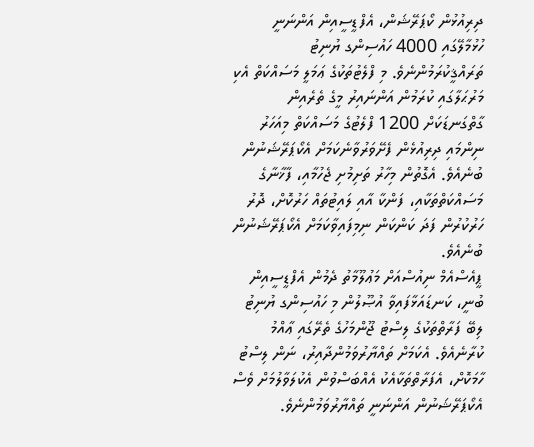ދިރިއުޅުން ކޯޕަރޭޝަން، އެފްޑީސީއިން އަންނަނީ ހުޅުމާލޭގައި 4000 ހައުސިންގ ޔުނިޓު ތަރައްޤީކުރަމުންނެވެ. މި ފްލެޓުތަކުގެ ޢަމަލީ މަސައްކަތް އެކި މަރުޙަލާގައި ކުރަމުން އަންނައިރު މީގެ ތެރެއިން ގާތްގަނޑަކަށް 1200 ފްލެޓުގެ މަސައްކަތް މިއަހަރު ނިންމައި ދިރިއުޅެން ފެށޭވަރުވާނެކަމަށް އެކޯޕަރޭޝަނުން ބުނެއެވެ. އެގޮތުން މިހާރު ތަށިމުށި ޖެހުމާއި، ފާޚާނާގެ މަސައްކަތްތަކާއި، ފަންކާ އާއި ލައިޓުތައް ހަރުކޮށް، ދޮރު ހަރުކުރުން ފަދަ ކަންކަން ނިމިފައިވާކަމަށް އެކޯޕަރޭޝަނުން ބުނެއެވެ.
ޕީއެސްއެމް ނިއުސްއަށް މަޢުލޫމާތު ދެމުން އެފްޑީސީއިން ބުނީ، ކަނޑައަޅާފައިވާ އުޞޫލުން މި ހައުސިންގ ޔުނިޓު ލިބޭ ފަރާތްތަކުގެ ލިސްޓު ޖޫންމަހުގެ ތެރޭގައި ޢާއްމު ކުރާނެއެވެ. އެކަމަށް ތައްޔާރުވަމުންދާއިރު، ނަން ލިސްޓު ހާމަކޮށް، އެފަރާތްތަކާއެކު އެއްބަސްވުން އެކުލަވާލުމަށް ވެސް އެކޯޕަރޭޝަނުން އަންނަނީ ތައްޔާރުވަމުންނެވެ.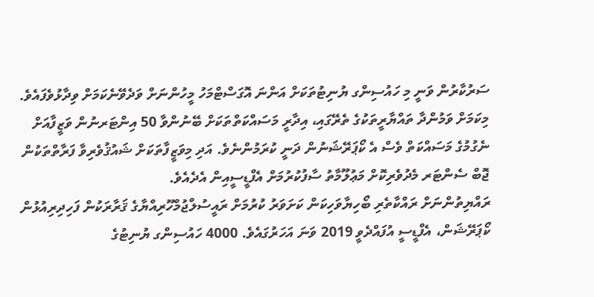ސަރުކާރުން ވަނީ މި ހައުސިންގ ޔުނިޓުތަކަށް އަންނަ އޮގަސްޓްމަހު މީހުންނަށް ވަދެވޭނެކަމަށް ވިދާޅުވެފައެވެ. މިކަމަށް ވަމުންދާ ތައްޔާރީތަކުގެ ތެރޭގައި، އިދާރީ މަސައްކަތްތަކަށް ބޭނުންވާ 50 އިންޓަރނުން ވަޒީފާއަށް ނެގުމުގެ މަސައްކަތް ވެސް އެ ކޯޕަރޭޝަނުން ދަނީ ކުރަމުންނެވެ. އަދި މިވަޒީފާތަކަށް ޝައުޤުވެރިވާ ފަރާތްތަކުން ޖޮބް ސެންޓަރ މެދުވެރިކޮށް މަޢުލޫމާތު ސާފުކުރުމަށް އެފްޑީސީއިން އެދެއެވެ.
ރައްޔިތުންނަށް ރައްކާތެރި ބޯހިޔާވަހިކަން ކަށަވަރު ކުރުމަށް ރައީސުލްޖުމްހޫރިއްޔާގެ ޤަރާރަކުން ފަހިދިރިއުޅުން ކޯޕަރޭޝަން، އެފްޑީސީ އުފައްދެވީ 2019 ވަނަ އަހަރުގައެވެ. 4000 ހައުސިންގ ޔުނިޓުގެ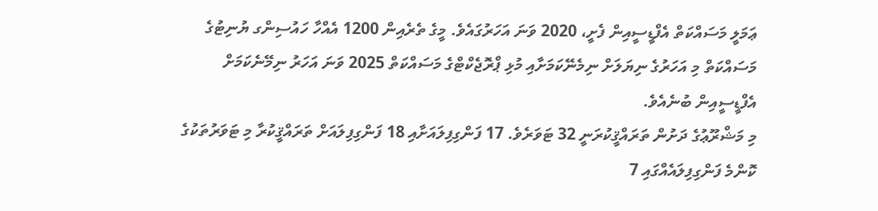ޢަމަލީ މަސައްކަތް އެފްޑީސީއިން ފެށީ، 2020 ވަނަ އަހަރުގައެވެ. މީގެ ތެރެއިން 1200 އެއްހާ ހައުސިންގ ޔުނިޓުގެ މަސައްކަތް މި އަހަރުގެ ނިޔަލަށް ނިމެނޭކަމަށާއި މުޅި ޕްރޮޖެކްޓްގެ މަސައްކަތް 2025 ވަނަ އަހަރު ނިމޭނެކަމަށް އެފްޑީސީއިން ބުނެއެވެ.
މި މަޝްރޫޢުގެ ދަށުން ތަރައްޤީކުރަނީ 32 ޓަވަރެވެ. 17 ފަންގިފިލައަށާއި 18 ފަންގިފިލައަށް ތަރައްޤީކުރާ މި ޓަވަރުތަކުގެ ކޮންމެ ފަންގިފިލައެއްގައި 7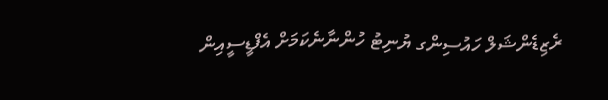ރެޒިޑެންޝަލް ހައުސިންގ ޔުނިޓު ހުންނާނެކަމަށް އެފްޑީސީއިން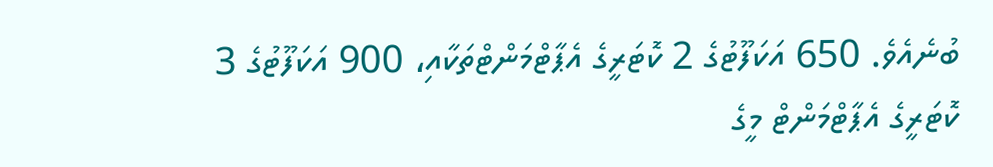ބުނެއެވެ. 650 އަކަފޫޓުގެ 2 ކޮޓަރީގެ އެޕާޓްމަންޓްތަކާއި، 900 އަކަފޫޓުގެ 3 ކޮޓަރީގެ އެޕާޓްމަންޓް މީގެ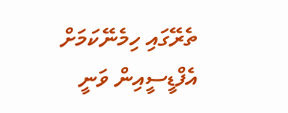ތެރޭގައި ހިމެނޭކަމަށް އެފްޑީސީއިން ވަނީ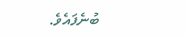ބުނެފައެވެ.